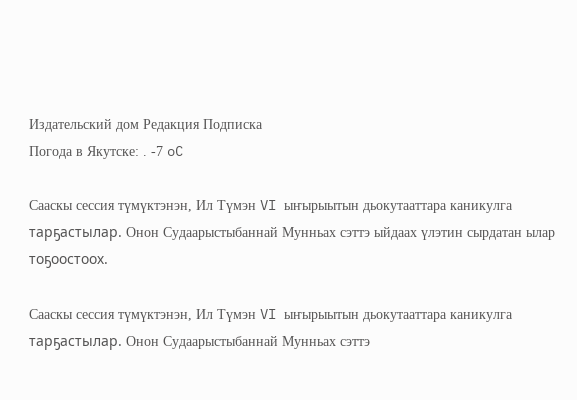Издательский дом Редакция Подписка
Погода в Якутске: . -7 oC

Сааскы сессия түмүктэнэн, Ил Түмэн VI ыҥырыытын дьокутааттара каникулга тарҕастылар. Онон Судаарыстыбаннай Мунньах сэттэ ыйдаах үлэтин сырдатан ылар тоҕоостоох.

Сааскы сессия түмүктэнэн, Ил Түмэн VI ыҥырыытын дьокутааттара каникулга тарҕастылар. Онон Судаарыстыбаннай Мунньах сэттэ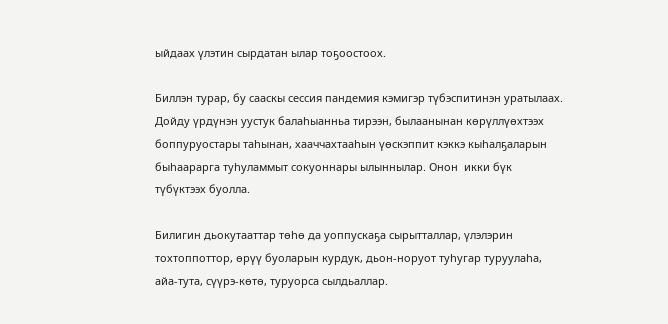ыйдаах үлэтин сырдатан ылар тоҕоостоох.

Биллэн турар, бу сааскы сессия пандемия кэмигэр түбэспитинэн уратылаах. Дойду үрдүнэн уустук балаһыанньа тирээн, былаанынан көрүллүөхтээх боппуруостары таһынан, хааччахтааһын үөскэппит кэккэ кыһалҕаларын быһаарарга туһуламмыт сокуоннары ылыннылар. Онон  икки бүк түбүктээх буолла.

Билигин дьокутааттар төһө да уоппускаҕа сырытталлар, үлэлэрин тохтоппоттор, өрүү буоларын курдук, дьон-норуот туһугар туруулаһа, айа-тута, сүүрэ-көтө, туруорса сылдьаллар.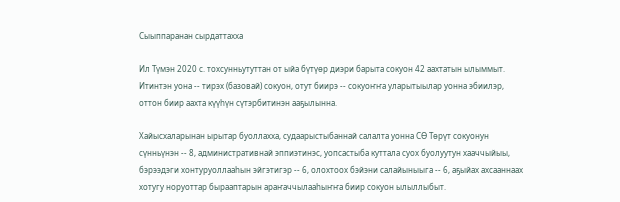Сыыппаранан сырдаттахха

Ил Түмэн 2020 с. тохсунньутуттан от ыйа бүтүөр диэри барыта сокуон 42 аахтатын ылыммыт.  Итинтэн уона -- тирэх (базовай) сокуон, отут биирэ -- сокуоҥҥа уларытыылар уонна эбиилэр, оттон биир аахта күүһүн сүтэрбитинэн ааҕылынна.

Хайысхаларынан ырытар буоллахха, судаарыстыбаннай салалта уонна СӨ Төрүт сокуонун сүнньүнэн -- 8, административнай эппиэтинэс, уопсастыба куттала суох буолуутун хааччыйыы, бэрээдэги хонтуруоллааһын эйгэтигэр -- 6, олохтоох бэйэни салайыныыга -- 6, аҕыйах ахсааннаах хотугу норуоттар бырааптарын араҥаччылааһыҥҥа биир сокуон ылыллыбыт.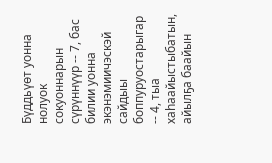Бүддьүөт уонна нолуок сокуоннарын сүрүннүүр -- 7, бас билии уонна экэнэмиичэскэй сайдыы боппуруостарыгар -- 4, тыа хаһаайыстыбатын, айылҕа баайын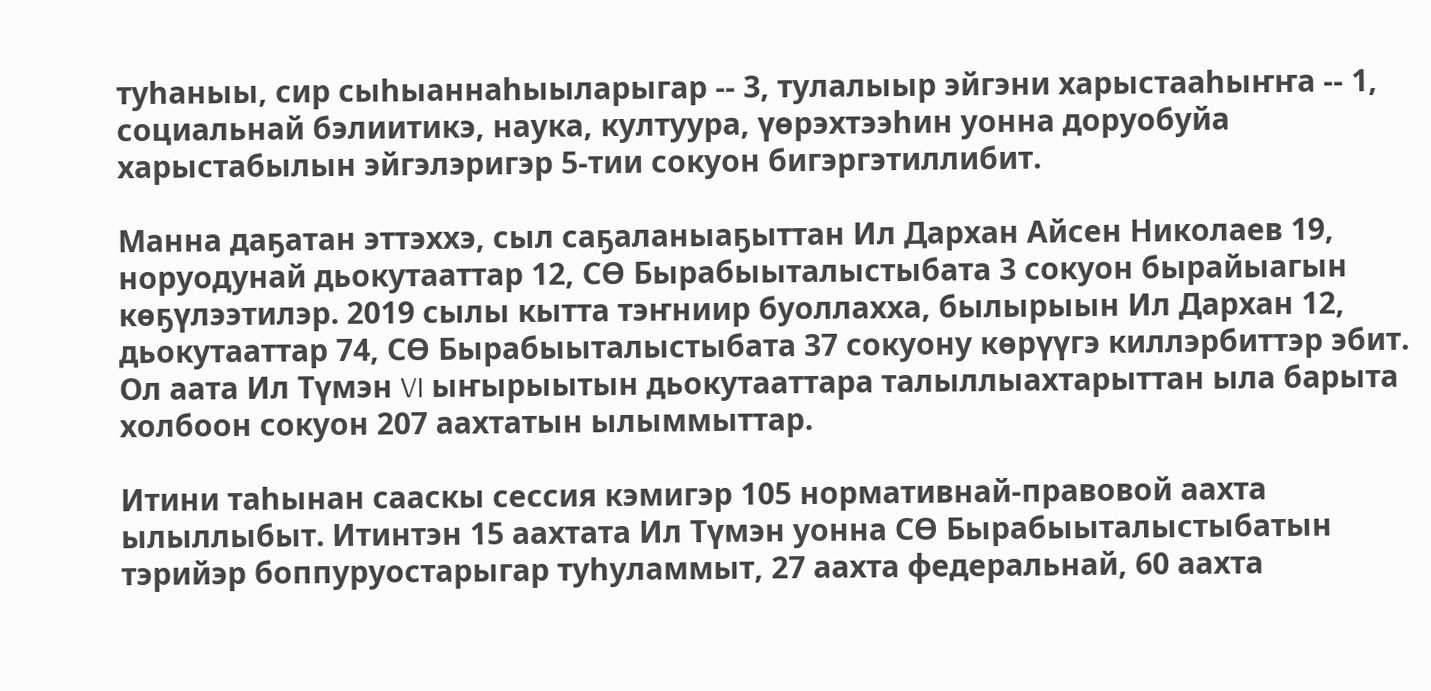туһаныы, сир сыһыаннаһыыларыгар -- 3, тулалыыр эйгэни харыстааһыҥҥа -- 1, социальнай бэлиитикэ, наука, култуура, үөрэхтээһин уонна доруобуйа харыстабылын эйгэлэригэр 5-тии сокуон бигэргэтиллибит.

Манна даҕатан эттэххэ, сыл саҕаланыаҕыттан Ил Дархан Айсен Николаев 19, норуодунай дьокутааттар 12, СӨ Бырабыыталыстыбата 3 сокуон бырайыагын көҕүлээтилэр. 2019 сылы кытта тэҥниир буоллахха, былырыын Ил Дархан 12, дьокутааттар 74, СӨ Бырабыыталыстыбата 37 сокуону көрүүгэ киллэрбиттэр эбит. Ол аата Ил Түмэн VI ыҥырыытын дьокутааттара талыллыахтарыттан ыла барыта холбоон сокуон 207 аахтатын ылыммыттар.

Итини таһынан сааскы сессия кэмигэр 105 нормативнай-правовой аахта ылыллыбыт. Итинтэн 15 аахтата Ил Түмэн уонна СӨ Бырабыыталыстыбатын тэрийэр боппуруостарыгар туһуламмыт, 27 аахта федеральнай, 60 аахта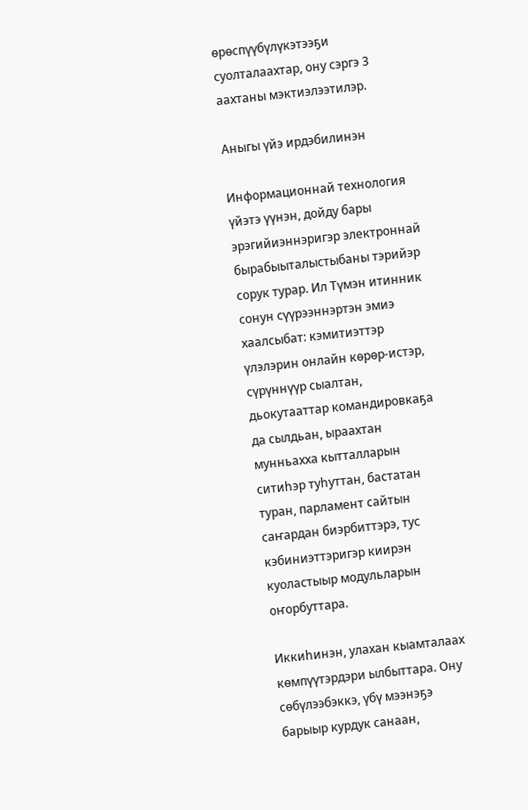өрөспүүбүлүкэтээҕи суолталаахтар, ону сэргэ 3 аахтаны мэктиэлээтилэр.

Аныгы үйэ ирдэбилинэн

Информационнай технология үйэтэ үүнэн, дойду бары эрэгийиэннэригэр электроннай бырабыыталыстыбаны тэрийэр сорук турар. Ил Түмэн итинник сонун сүүрээннэртэн эмиэ хаалсыбат: кэмитиэттэр үлэлэрин онлайн көрөр-истэр, сүрүннүүр сыалтан, дьокутааттар командировкаҕа да сылдьан, ыраахтан мунньахха кытталларын ситиһэр туһуттан, бастатан туран, парламент сайтын саҥардан биэрбиттэрэ, тус кэбиниэттэригэр киирэн куоластыыр модульларын оҥорбуттара.

Иккиһинэн, улахан кыамталаах көмпүүтэрдэри ылбыттара. Ону сөбүлээбэккэ, үбү мээнэҕэ барыыр курдук санаан,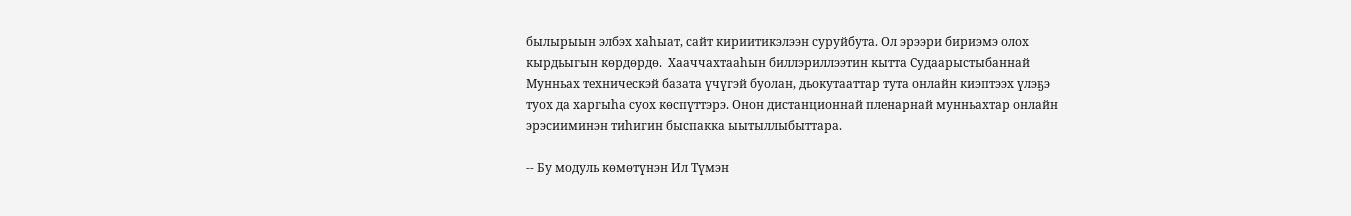былырыын элбэх хаһыат, сайт кириитикэлээн суруйбута. Ол эрээри бириэмэ олох кырдьыгын көрдөрдө.  Хааччахтааһын биллэриллээтин кытта Судаарыстыбаннай Мунньах техническэй базата үчүгэй буолан, дьокутааттар тута онлайн киэптээх үлэҕэ туох да харгыһа суох көспүттэрэ. Онон дистанционнай пленарнай мунньахтар онлайн эрэсииминэн тиһигин быспакка ыытыллыбыттара.

-- Бу модуль көмөтүнэн Ил Түмэн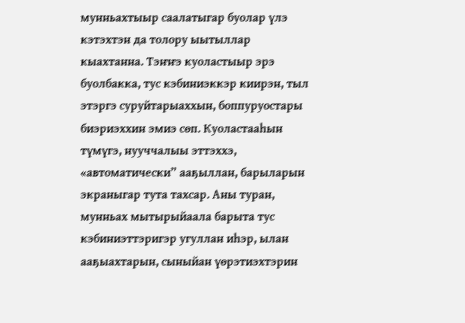мунньахтыыр саалатыгар буолар үлэ кэтэхтэн да толору ыытыллар кыахтанна. Тэҥҥэ куоластыыр эрэ буолбакка, тус кэбиниэккэр киирэн, тыл этэргэ суруйтарыаххын, боппуруостары биэриэххин эмиэ сөп. Куоластааһын түмүгэ, нууччалыы эттэххэ, «автоматически” ааҕыллан, барыларын экраныгар тута тахсар. Аны туран, мунньах мытырыйаала барыта тус кэбиниэттэригэр угуллан иһэр, ылан ааҕыахтарын, сыныйан үөрэтиэхтэрин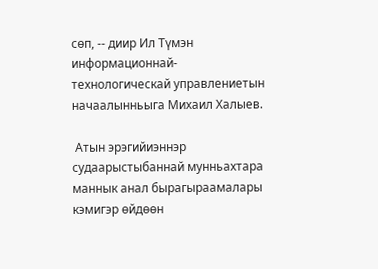сөп, -- диир Ил Түмэн информационнай-технологическай управлениетын начаалынньыга Михаил Халыев.

 Атын эрэгийиэннэр судаарыстыбаннай мунньахтара маннык анал бырагыраамалары кэмигэр өйдөөн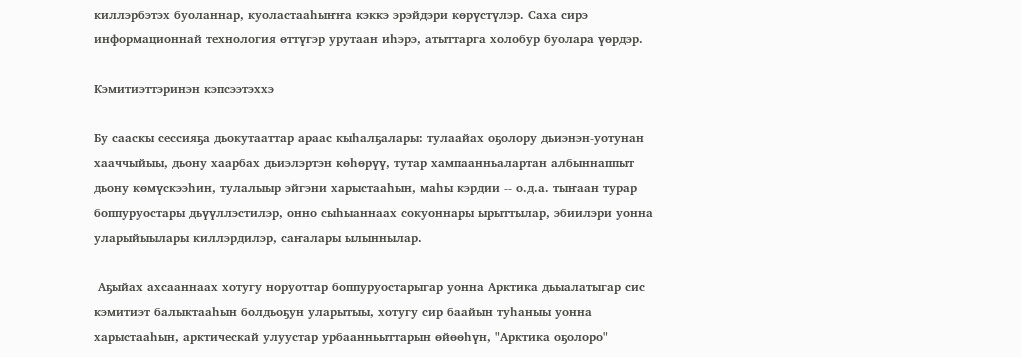киллэрбэтэх буоланнар, куоластааһыҥҥа кэккэ эрэйдэри көрүстүлэр. Саха сирэ информационнай технология өттүгэр урутаан иһэрэ, атыттарга холобур буолара үөрдэр.

Кэмитиэттэринэн кэпсээтэххэ

Бу сааскы сессияҕа дьокутааттар араас кыһалҕалары: тулаайах оҕолору дьиэнэн-уотунан хааччыйыы, дьону хаарбах дьиэлэртэн көһөрүү, тутар хампаанньалартан албыннаппыт дьону көмүскээһин, тулалыыр эйгэни харыстааһын, маһы кэрдии -- о.д.а. тыҥаан турар боппуруостары дьүүллэстилэр, онно сыһыаннаах сокуоннары ырыттылар, эбиилэри уонна уларыйыылары киллэрдилэр, саҥалары ылыннылар.

 Аҕыйах ахсааннаах хотугу норуоттар боппуруостарыгар уонна Арктика дьыалатыгар сис кэмитиэт балыктааһын болдьоҕун уларытыы, хотугу сир баайын туһаныы уонна харыстааһын, арктическай улуустар урбаанньыттарын өйөөһүн, "Арктика оҕолоро"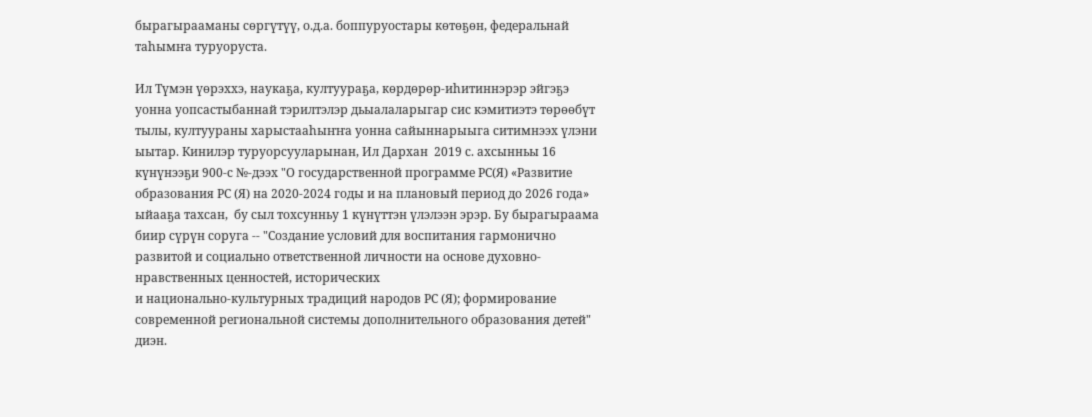бырагырааманы сөргүтүү, о.д.а. боппуруостары көтөҕөн, федеральнай таһымҥа туруоруста.

Ил Түмэн үөрэххэ, наукаҕа, култуураҕа, көрдөрөр-иһитиннэрэр эйгэҕэ уонна уопсастыбаннай тэрилтэлэр дьыалаларыгар сис кэмитиэтэ төрөөбүт тылы, култуураны харыстааһыҥҥа уонна сайыннарыыга ситимнээх үлэни ыытар. Кинилэр туруорсууларынан, Ил Дархан  2019 с. ахсынньы 16 күнүнээҕи 900-с №-дээх "О государственной программе РС(Я) «Развитие образования РС (Я) на 2020-2024 годы и на плановый период до 2026 года» ыйааҕа тахсан,  бу сыл тохсунньу 1 күнүттэн үлэлээн эрэр. Бу бырагыраама биир сүрүн соруга -- "Создание условий для воспитания гармонично развитой и социально ответственной личности на основе духовно-нравственных ценностей, исторических
и национально-культурных традиций народов РС (Я); формирование современной региональной системы дополнительного образования детей" диэн.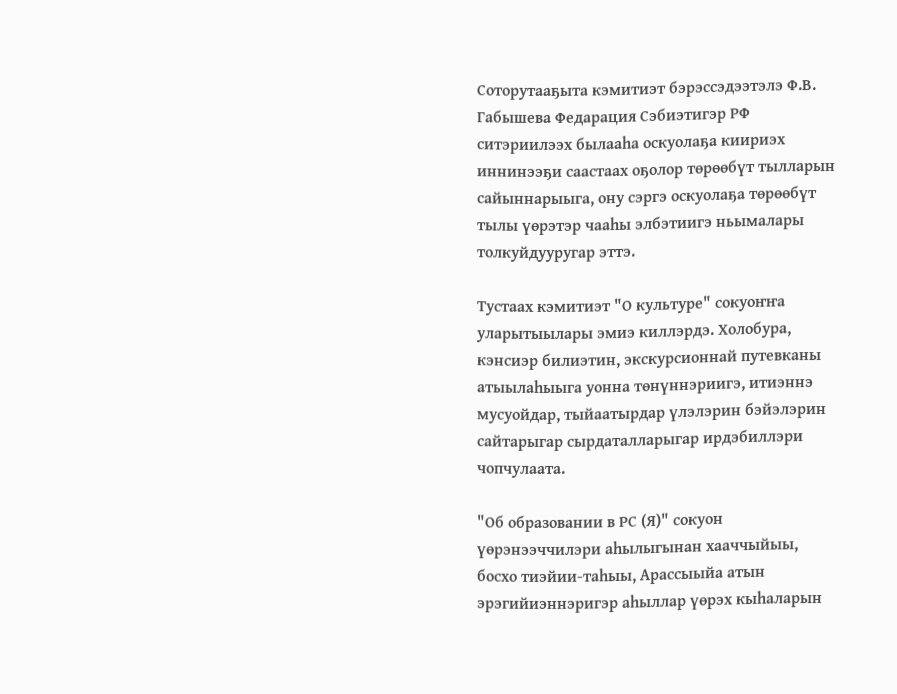Соторутааҕыта кэмитиэт бэрэссэдээтэлэ Ф.В. Габышева Федарация Сэбиэтигэр РФ ситэриилээх былааһа оскуолаҕа киириэх иннинээҕи саастаах оҕолор төрөөбүт тылларын сайыннарыыга, ону сэргэ оскуолаҕа төрөөбүт тылы үөрэтэр чааһы элбэтиигэ ньымалары толкуйдууругар эттэ.

Тустаах кэмитиэт "О культуре" сокуоҥҥа уларытыылары эмиэ киллэрдэ. Холобура, кэнсиэр билиэтин, экскурсионнай путевканы атыылаһыыга уонна төнүннэриигэ, итиэннэ мусуойдар, тыйаатырдар үлэлэрин бэйэлэрин сайтарыгар сырдаталларыгар ирдэбиллэри чопчулаата.

"Об образовании в РС (Я)" сокуон үөрэнээччилэри аһылыгынан хааччыйыы, босхо тиэйии-таһыы, Арассыыйа атын эрэгийиэннэригэр аһыллар үөрэх кыһаларын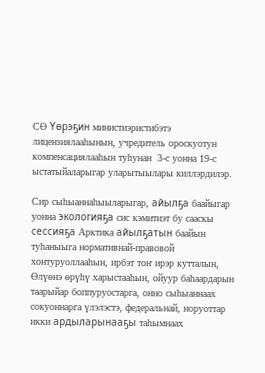СӨ Үөрэҕин министиэристибэтэ  лицензиялааһынын, учредитель ороскуотун компенсациялааһын туһунан  3-с уонна 19-с ыстатыйаларыгар уларытыылары киллэрдилэр.

Сир сыһыаннаһыыларыгар, айылҕа баайыгар уонна экологияҕа сис кэмитиэт бу сааскы сессияҕа Арктика айылҕатын баайын туһаныыга нормативнай-правовой хонтуруоллааһын, ирбэт тоҥ ирэр кутталын, Өлүөнэ өрүһү харыстааһын, ойуур баһаардарын таарыйар боппуруостарга, онно сыһыаннаах сокуоннарга үлэлэстэ, федеральнай, норуоттар икки ардыларынааҕы таһымнаах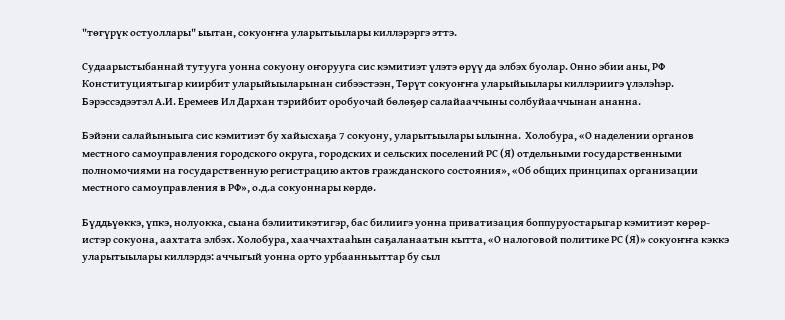"төгүрүк остуоллары" ыытан, сокуоҥҥа уларытыылары киллэрэргэ эттэ.

Судаарыстыбаннай тутууга уонна сокуону оҥорууга сис кэмитиэт үлэтэ өрүү да элбэх буолар. Онно эбии аны, РФ Конституциятыгар киирбит уларыйыыларынан сибээстээн, Төрүт сокуоҥҥа уларыйыылары киллэриигэ үлэлэһэр. Бэрэссэдээтэл А.И. Еремеев Ил Дархан тэрийбит оробуочай бөлөҕөр салайааччыны солбуйааччынан ананна.

Бэйэни салайыныыга сис кэмитиэт бу хайысхаҕа 7 сокуону, уларытыылары ылынна.  Холобура, «О наделении органов местного самоуправления городского округа, городских и сельских поселений РС (Я) отдельными государственными полномочиями на государственную регистрацию актов гражданского состояния», «Об общих принципах организации местного самоуправления в РФ», о.д.а сокуоннары көрдө.

Бүддьүөккэ, үпкэ, нолуокка, сыана бэлиитикэтигэр, бас билиигэ уонна приватизация боппуруостарыгар кэмитиэт көрөр-истэр сокуона, аахтата элбэх. Холобура, хааччахтааһын саҕаланаатын кытта, «О налоговой политике РС (Я)» сокуоҥҥа кэккэ уларытыылары киллэрдэ: аччыгый уонна орто урбаанньыттар бу сыл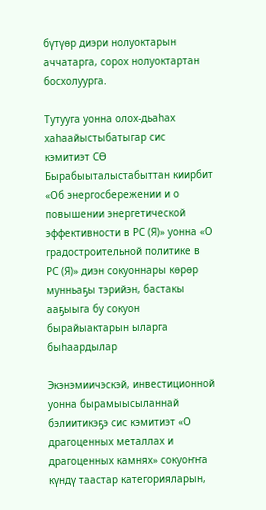бүтүөр диэри нолуоктарын аччатарга, сорох нолуоктартан босхолуурга.

Тутууга уонна олох-дьаһах хаһаайыстыбатыгар сис кэмитиэт СӨ Бырабыыталыстабыттан киирбит «Об энергосбережении и о повышении энергетической эффективности в РС (Я)» уонна «О градостроительной политике в РС (Я)» диэн сокуоннары көрөр мунньаҕы тэрийэн, бастакы ааҕыыга бу сокуон бырайыактарын ыларга быһаардылар

Экэнэмиичэскэй, инвестиционной уонна бырамыысыланнай бэлиитикэҕэ сис кэмитиэт «О драгоценных металлах и драгоценных камнях» сокуоҥҥа күндү таастар категорияларын,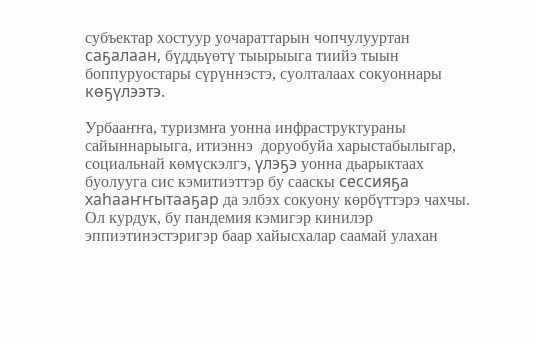субъектар хостуур уочараттарын чопчулууртан саҕалаан, бүддьүөтү тыырыыга тиийэ тыын боппуруостары сүрүннэстэ, суолталаах сокуоннары көҕүлээтэ.

Урбааҥҥа, туризмҥа уонна инфраструктураны сайыннарыыга, итиэннэ  доруобуйа харыстабылыгар, социальнай көмүскэлгэ, үлэҕэ уонна дьарыктаах буолууга сис кэмитиэттэр бу сааскы сессияҕа хаһааҥҥытааҕар да элбэх сокуону көрбүттэрэ чахчы. Ол курдук, бу пандемия кэмигэр кинилэр эппиэтинэстэригэр баар хайысхалар саамай улахан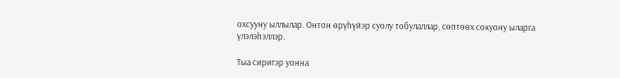охсууну ыллылар. Онтон өрүһүйэр суолу тобулаллар, сөптөөх сокуону ыларга үлэлэһэллэр.

Тыа сиригэр уонна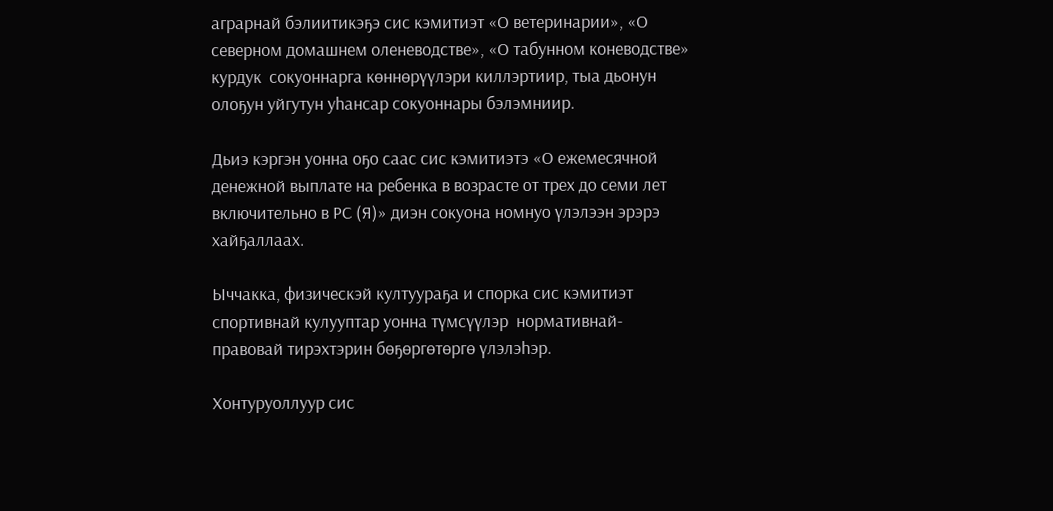аграрнай бэлиитикэҕэ сис кэмитиэт «О ветеринарии», «О северном домашнем оленеводстве», «О табунном коневодстве» курдук  сокуоннарга көннөрүүлэри киллэртиир, тыа дьонун олоҕун уйгутун уһансар сокуоннары бэлэмниир.

Дьиэ кэргэн уонна оҕо саас сис кэмитиэтэ «О ежемесячной денежной выплате на ребенка в возрасте от трех до семи лет включительно в РС (Я)» диэн сокуона номнуо үлэлээн эрэрэ хайҕаллаах.

Ыччакка, физическэй култуураҕа и спорка сис кэмитиэт спортивнай кулууптар уонна түмсүүлэр  нормативнай-правовай тирэхтэрин бөҕөргөтөргө үлэлэһэр.

Хонтуруоллуур сис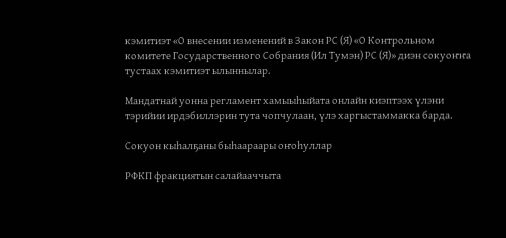кэмитиэт «О внесении изменений в Закон РС (Я) «О Контрольном комитете Государственного Собрания (Ил Тумэн) РС (Я)» диэн сокуоҥҥа тустаах кэмитиэт ылыннылар.

Мандатнай уонна регламент хамыыһыйата онлайн киэптээх үлэни тэрийии ирдэбиллэрин тута чопчулаан, үлэ харгыстаммакка барда.

Сокуон кыһалҕаны быһаараары оҥоһуллар

РФКП фракциятын салайааччыта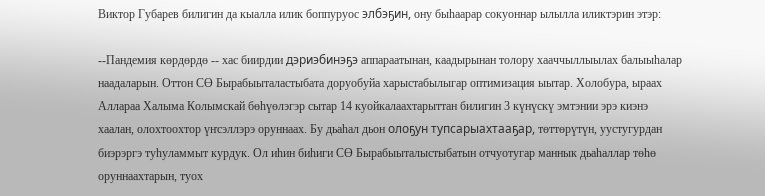Виктор Губарев билигин да кыалла илик боппуруос элбэҕин, ону быһаарар сокуоннар ылылла иликтэрин этэр:

--Пандемия көрдөрдө -- хас биирдии дэриэбинэҕэ аппараатынан, каадырынан толору хааччыллыылах балыыһалар наадаларын. Оттон СӨ Бырабыыталастыбата доруобуйа харыстабылыгар оптимизация ыытар. Холобура, ыраах Аллараа Халыма Колымскай бөһүөлэгэр сытар 14 куойкалаахтарыттан билигин 3 күнүскү эмтэнии эрэ киэнэ хаалан, олохтоохтор үҥсэллэрэ оруннаах. Бу дьаһал дьон олоҕун тупсарыахтааҕар, төттөрүтүн, уустугурдан биэрэргэ туһуламмыт курдук. Ол иһин биһиги СӨ Бырабыыталыстыбатын отчуотугар маннык дьаһаллар төһө оруннаахтарын, туох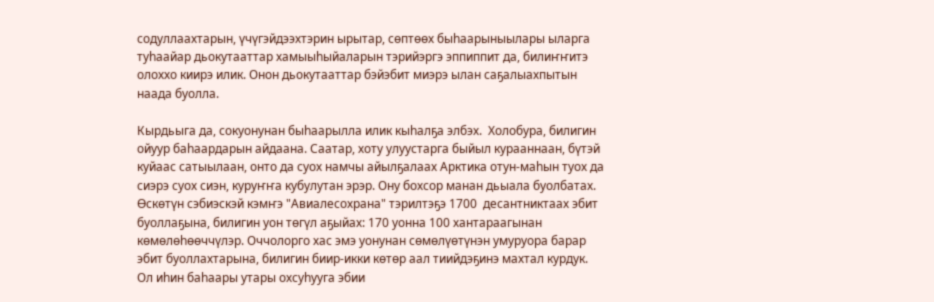содуллаахтарын, үчүгэйдээхтэрин ырытар, сөптөөх быһаарыныылары ыларга туһаайар дьокутааттар хамыыһыйаларын тэрийэргэ эппиппит да, билиҥҥитэ олоххо киирэ илик. Онон дьокутааттар бэйэбит миэрэ ылан саҕалыахпытын наада буолла.

Кырдьыга да, сокуонунан быһаарылла илик кыһалҕа элбэх.  Холобура, билигин ойуур баһаардарын айдаана. Саатар, хоту улуустарга быйыл курааннаан, бүтэй куйаас сатыылаан, онто да суох намчы айылҕалаах Арктика отун-маһын туох да сиэрэ суох сиэн, куруҥҥа кубулутан эрэр. Ону бохсор манан дьыала буолбатах. Өскөтүн сэбиэскэй кэмҥэ "Авиалесохрана" тэрилтэҕэ 1700  десантниктаах эбит буоллаҕына, билигин уон төгүл аҕыйах: 170 уонна 100 хантараагынан көмөлөһөөччүлэр. Оччолорго хас эмэ уонунан сөмөлүөтүнэн умуруора барар эбит буоллахтарына, билигин биир-икки көтөр аал тиийдэҕинэ махтал курдук. Ол иһин баһаары утары охсуһууга эбии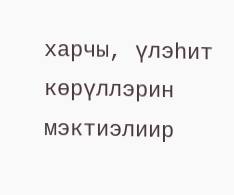харчы, үлэһит көрүллэрин мэктиэлиир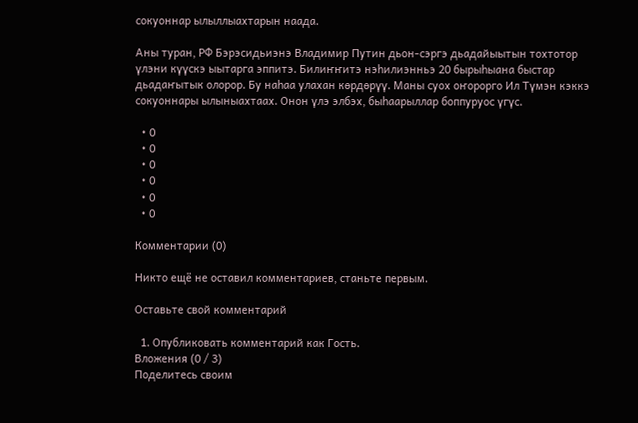сокуоннар ылыллыахтарын наада.

Аны туран, РФ Бэрэсидьиэнэ Владимир Путин дьон-сэргэ дьадайыытын тохтотор үлэни күүскэ ыытарга эппитэ. Билиҥҥитэ нэһилиэнньэ 20 бырыһыана быстар дьадаҥытык олорор. Бу наһаа улахан көрдөрүү. Маны суох оҥорорго Ил Түмэн кэккэ сокуоннары ылыныахтаах. Онон үлэ элбэх, быһаарыллар боппуруос үгүс.

  • 0
  • 0
  • 0
  • 0
  • 0
  • 0

Комментарии (0)

Никто ещё не оставил комментариев, станьте первым.

Оставьте свой комментарий

  1. Опубликовать комментарий как Гость.
Вложения (0 / 3)
Поделитесь своим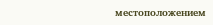местоположением